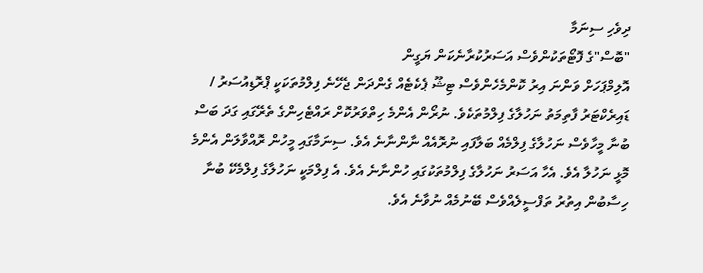ދިވެހި ސިނަމާ
"ބޮސް"ގެ ފޮޓޯތަކުންވެސް އަސަރުކުރާނެކަން ޔަގީން
އޮލިމްޕަހަށް ވަންނަ އިރު ކޮންމެހެންވެސް ޓިޝޫ ޕެކެޓެއް ގެންދަން ޖެހޭނެ ފިލްމުތަކަކީ ޕްރޮޑިއުސަރު / ޑައިރެކްޓަރު ފާތިމަތު ނަހުލާގެ ފިލްމުތަކެވެ. ނުރޯން އެންމެ ހިތްވަރުކޮށް ރައްޓެހިންގެ ތެރޭގައި ގަދަ ބަސް ބުނާ މީހާވެސް ނަހުލާގެ ފިލްމެއް ބަލާފައި ނުރޮއެއް ނާންނާނެ އެވެ. ސިނަމާގައި މީހުން ރޮއްވާލަން އެންމެ މޮޅީ ނަހުލާ އެވެ. އެހާ އަސަރު ނަހުލާގެ ފިލްމުތަކުގައި ހުންނާނެ އެވެ. އެ ފިލްމަކީ ނަހުލާގެ ފިލްމެކޭ ބުނާ ހިސާބުން އިތުރު ތަފްސީލެއްވެސް ބޭނުމެއް ނުވާނެ އެވެ.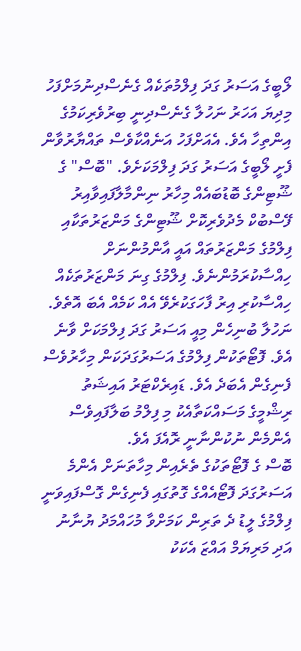ލޯބީގެ އަސަރު ގަދަ ފިލްމުތަކެއް ގެނެސްދިނުމަށްފަހު މިދިޔަ އަހަރު ނަހުލާ ގެނެސްދިނީ ބިރުވެރިކަމުގެ އިންތިހާ އެވެ. އެއަށްފަހު އަނެއްކާވެސް ތައްޔާރުވާން ފެށީ ލޯބީގެ އަސަރު ގަދަ ފިލްމަކަށެވެ. "ބޮސް" ގެ ޝޫޓިންގެ ބޮޑުބައެއް މިހާރު ނިންމާލާފައިވާއިރު ފޭސްބުކް މެދުވެރިކޮށް ޝޫޓިންގެ މަންޒަރުތަކާއި ފިލްމުގެ މަންޒަރުތައް އައީ އާންމުންނަށް ހިއްސާކުރަމުންނެވެ. ފިލްމުގެ ގިނަ މަންޒަރުތަކެއް ހިއްސާކުރި އިރު ފާހަގަކުރެވޭ އެއް ކަމެއް އެބަ އޮތެވެ. ނަހުލާ ބުނިހެން މިއީ އަސަރު ގަދަ ފިލްމަކަށް ވާނެ އެވެ. ފޮޓޯތަކުން ފިލްމުގެ އަސަރުގަދަކަން މިހާރުވެސް ފެނިގެން އެބަދެ އެވެ. ޑައިރެކްޓަރު އައިޝަތު ރިޝްމީގެ މަސައްކަތާއެކު މި ފިލްމު ބަލާފައިވެސް އެންމެން ނުކުންނާނީ ރޮއެފަ އެވެ.
ބޮސް ގެ ފޮޓޯތަކުގެ ތެރެއިން މިހާތަނަށް އެންމެ އަސަރުގަދަ ފޮޓޯއެއްގެ ގޮތުގައި ފެނިގެން ގޮސްފައިވަނީ ފިލްމުގެ ލީޑު ދެ ތަރިން ކަމަށްވާ މުހައްމަދު ޔުނާނު އަދި މަރިޔަމް އައްޒަ އެކަކު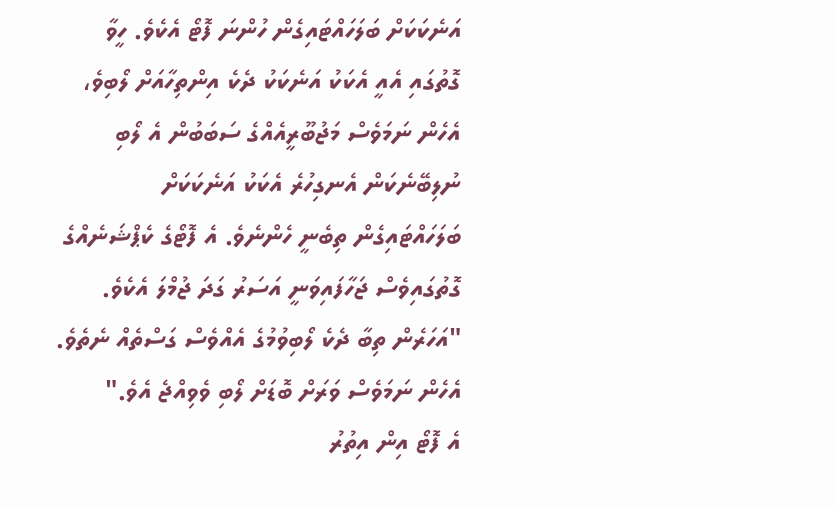އަނެކަކަށް ބަލަހައްޓައިގެން ހުންނަ ފޮޓޯ އެކެވެ. ހީވާ ގޮތުގައި އެއީ އެކަކު އަނެކަކު ދެކެ އިންތިހާއަށް ލޯބިވެ، އެހެން ނަމަވެސް މަޖުބޫރީއެއްގެ ސަބަބުން އެ ލޯބި ނުލިބޭނެކަން އެނގިހުރެ އެކަކު އަނެކަކަށް ބަލަހައްޓައިގެން ތިބެނީ ހެންނެވެ. އެ ފޮޓޯގެ ކެޕްޝަނެއްގެ ގޮތުގައިވެސް ޖަހާފައިވަނީ އަސަރު ގަދަ ޖުމްލަ އެކެވެ. "އަހަރެން ތިބާ ދެކެ ލޯބިވުމުގެ އެއްވެސް ގަސްތެއް ނެތެވެ. އެހެން ނަމަވެސް ވަރަށް ބޮޑަށް ލޯބި ވެވިއްޖެ އެވެ."
އެ ފޮޓޯ އިން އިތުރު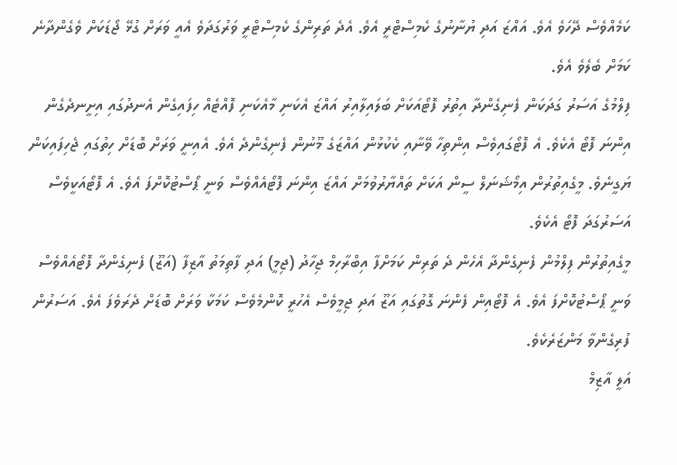ކަމެއްވެސް ދޭހަވެ އެވެ. އައްޒަ އަދި ޔުނާނުގެ ކެމިސްޓްރީ އެވެ. އެދެ ތަރިންގެ ކެމިސްޓްރީ ވަރުގަދަވެ އެއީ ވަރަށް ގުޅޭ ޖޯޑަކަށް ވެގެންދާނެ ކަމަށް ބެލެވެ އެވެ.
ފިލްމުގެ އަސަރު ގަދަކަން ފެނިގެންދާ އިތުރު ފޮޓޯއަކަށް ބަލައިލާއިރު އައްޒަ އެކަނި މާއެކަނި ފޮއްޓެއް ހިފައިގެން އެނދުގައި އިށީނދެގެން އިންނަ ފޮޓޯ އެކެވެ. އެ ފޮޓޯގައިވެސް އިންތިހާ ވޭނާއި ކެކުޅުން އައްޒަގެ މޫނުން ފެނިގެންދެ އެވެ. އެއިނީ ވަރަށް ބޮޑަށް ހިތުގައި ޖެހިފައިކަން ޔަގީނެވެ. މީގެއިތުރުން އިމޯޝަނަލް ސީން އަކަށް ތައްޔާރުވުމަށް އައްޒަ އިންނަ ފޮޓޯއެއްވެސް ވަނީ ޕޯސްޓުކޮށްފަ އެވެ. އެ ފޮޓޯއަކީވެސް އަސަރުގަދަ ފޮޓޯ އެކެވެ.
މީގެއިތުރުން ފިލްމުން ފެނިގެންދާ އެހެން ދެ ތަރިން ކަމަށްފާ އިބްރާހިމް ޖިހާދު (ޖިމީ) އަދި ފާތިމަތު އާޒިފާ (އަޒޫ) ފެނިގެންދާ ފޮޓޯއެއްވެސް ވަނީ ޕޯސްޓުކޮށްފަ އެވެ. އެ ފޮޓޯއިން ފެންނަ ގޮތުގައި އަޒޫ އަދި ޖިމީވެސް އެހުރީ ކޮންމެވެސް ކަމަކާ ވަރަށް ބޮޑަށް ދެރަވެފަ އެވެ. އަސަރުން ފުރިގެންވާ މަންޒަރެކެވެ.
އަލީ އާޒިމް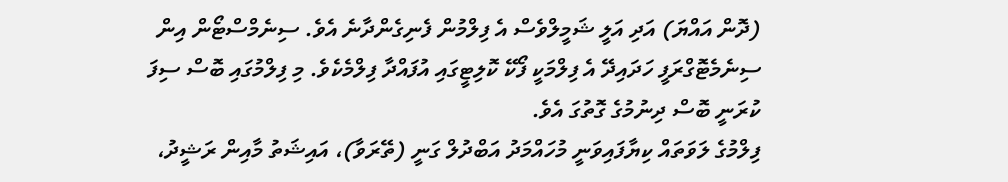(ދޮން އައްޔަ) އަދި އަލީ ޝަމީލްވެސް އެ ފިލްމުން ފެނިގެންދާނެ އެވެ. ސިނެމްސްޓޯން އިން ސިނެމެޓޮގްރަފީ ހަދައިދޭ އެ ފިލްމަކީ ފޯކޭ ކޮލިޓީގައި އުފައްދާ ފިލްމެކެވެ. މި ފިލްމުގައި ބޮސް ސިފަ ކުރަނީ ބޮސް ދިނުމުގެ ގޮތުގަ އެވެ.
ފިލްމުގެ ލަވަތައް ކިޔާފައިވަނީ މުހައްމަދު އަބްދުލް ގަނީ (ތޭރަވާ)، އައިޝަތު މާއިން ރަޝީދު،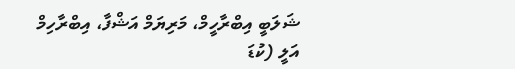ޝަލަބީ އިބްރާހީމް، މަރިޔަމް އަޝްފާ، އިބްރާހިމް އަލީ (ކުޑަ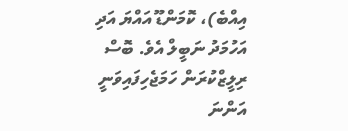އިއްބެ)، ކޮމަންޑޫ އައްޔަ އަދި އަހުމަދު ނަބީލް އެވެ. ބޮސް ރިލީޒްކުރަން ހަމަޖެހިފައިވަނީ އަންނަ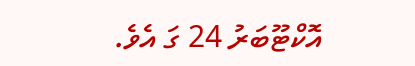އޮކްޓޫބަރު 24 ގަ އެވެ.